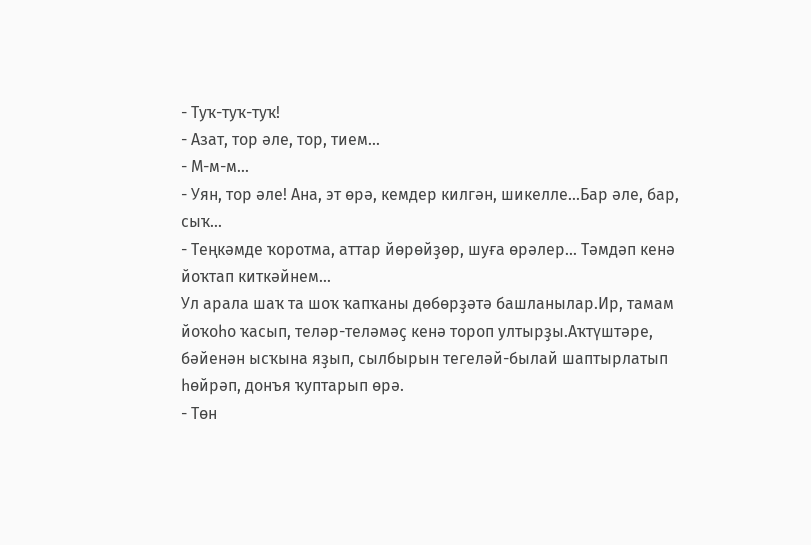- Туҡ-туҡ-туҡ!
- Азат, тор әле, тор, тием...
- М-м-м...
- Уян, тор әле! Ана, эт өрә, кемдер килгән, шикелле...Бар әле, бар, сыҡ...
- Теңкәмде ҡоротма, аттар йөрөйҙөр, шуға өрәлер... Тәмдәп кенә йоҡтап киткәйнем...
Ул арала шаҡ та шоҡ ҡапҡаны дөбөрҙәтә башланылар.Ир, тамам йоҡоһо ҡасып, теләр-теләмәҫ кенә тороп ултырҙы.Аҡтүштәре, бәйенән ысҡына яҙып, сылбырын тегеләй-былай шаптырлатып һөйрәп, донъя ҡуптарып өрә.
- Төн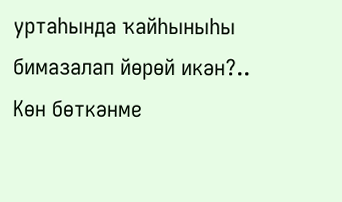уртаһында ҡайһыныһы бимазалап йөрөй икән?.. Көн бөткәнме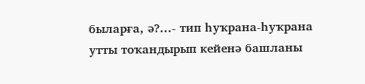быларға, ә?...- тип һуҡрана-һуҡрана утты тоҡандырып кейенә башланы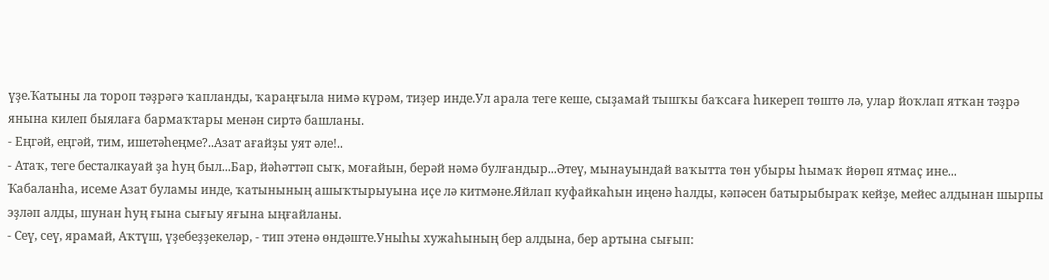үҙе.Ҡатыны ла тороп тәҙрәгә ҡапланды, ҡараңғыла нимә күрәм, тиҙер инде.Ул арала теге кеше, сыҙамай тышҡы баҡсаға һикереп төштө лә, улар йоҡлап ятҡан тәҙрә янына килеп быялаға бармаҡтары менән сиртә башланы.
- Еңгәй, еңгәй, тим, ишетәһеңме?..Азат ағайҙы уят әле!..
- Атаҡ, теге бесталкауай ҙа һуң был...Бар, йәһәттәп сыҡ, моғайын, берәй нәмә булғандыр...Әтеү, мынауындай ваҡытта төн убыры һымаҡ йөрөп ятмаҫ ине...
Ҡабаланһа, исеме Азат буламы инде, ҡатынының ашыҡтырыуына иҫе лә китмәне.Яйлап куфайкаһын иңенә һалды, кәпәсен батырыбыраҡ кейҙе, мейес алдынан шырпы эҙләп алды, шунан һуң ғына сығыу яғына ыңғайланы.
- Сеү, сеү, ярамай, Аҡтүш, үҙебеҙҙекеләр, - тип этенә өндәште.Уныһы хужаһының бер алдына, бер артына сығып: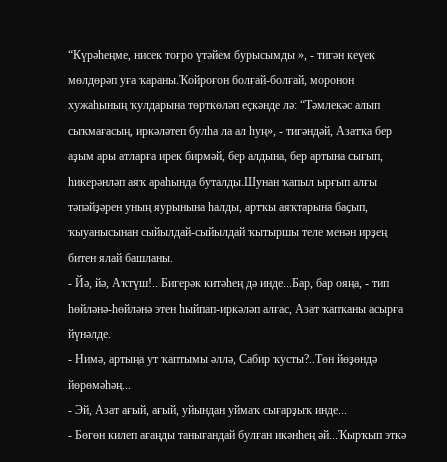“Күрәһеңме, нисек тоғро үтәйем бурысымды », - тигән кеүек мөлдөрәп уға ҡараны.Ҡойроғон болғай-болғай, моронон хужаһының ҡулдарына төрткөләп еҫкәнде лә: “Тәмлекәс алып сыҡмағасың, иркәләтеп булһа ла ал һуң», - тигәндәй, Азатҡа бер аҙым ары атларға ирек бирмәй, бер алдына, бер артына сығып, һикерәнләп аяҡ араһында буталды.Шунан ҡапыл ырғып алғы тәпәйҙәрен уның яурынына һалды, артҡы аяҡтарына баҫып, ҡыуанысынан сыйылдай-сыйылдай ҡытыршы теле менән ирҙең битен ялай башланы.
- Йә, йә, Аҡтүш!.. Бигерәк китәһең дә инде...Бар, бар ояңа, - тип һөйләнә-һөйләнә этен һыйпап-иркәләп алғас, Азат ҡапҡаны асырға йүнәлде.
- Нимә, артыңа ут ҡаптымы әллә, Сабир ҡусты?..Төн йөҙөндә йөрөмәһәң...
- Эй, Азат ағый, ағый, уйындан уймаҡ сығарҙыҡ инде...
- Бөгөн килеп ағаңды танығандай булған икәнһең әй...Ҡырҡып эткә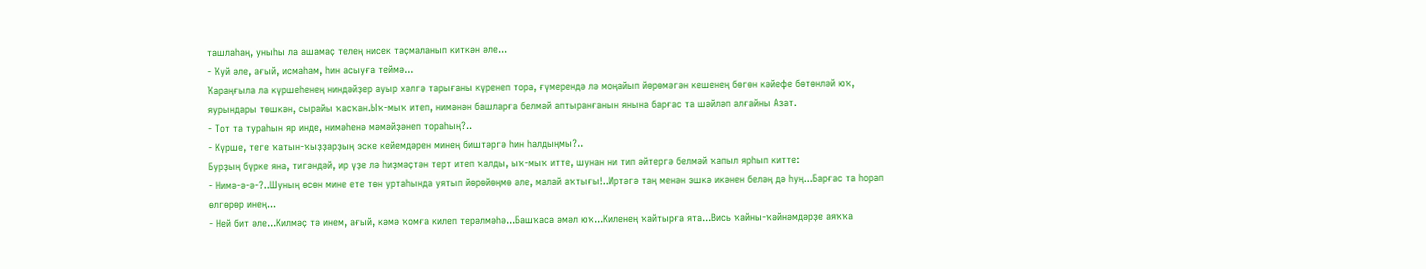ташлаһаң, уныһы ла ашамаҫ телең нисек таҫмаланып киткән әле...
- Ҡуй әле, ағый, исмаһам, һин асыуға теймә...
Ҡараңғыла ла күршеһенең ниндәйҙер ауыр хәлгә тарығаны күренеп тора, ғүмерендә лә моңайып йөрөмәгән кешенең бөгөн кәйефе бөтөнләй юҡ, яурындары төшкән, сырайы ҡасҡан.Ыҡ-мыҡ итеп, нимәнән башларға белмәй аптыранғанын янына барғас та шәйләп алғайны Азат.
- Тот та тураһын яр инде, нимәһенә мәмәйҙәнеп тораһың?..
- Күрше, теге ҡатын-ҡыҙҙарҙың эске кейемдәрен минең биштәргә һин һалдыңмы?..
Бурҙың бүрке яна, тигәндәй, ир үҙе лә һиҙмәҫтән терт итеп ҡалды, ыҡ-мыҡ итте, шунан ни тип әйтергә белмәй ҡапыл ярһып китте:
- Нимә-ә-ә-?..Шуның өсөн мине ете төн уртаһында уятып йөрөйөңмө әле, малай аҡтығы!..Иртәгә таң менән эшкә икәнен беләң дә һуң...Барғас та һорап өлгөрөр инең...
- Ней бит әле...Килмәҫ тә инем, ағый, кәмә ҡомға килеп терәлмәһә...Башҡаса әмәл юҡ...Киленең ҡайтырға ята...Вись ҡайны-ҡәйнәмдәрҙе аяҡҡа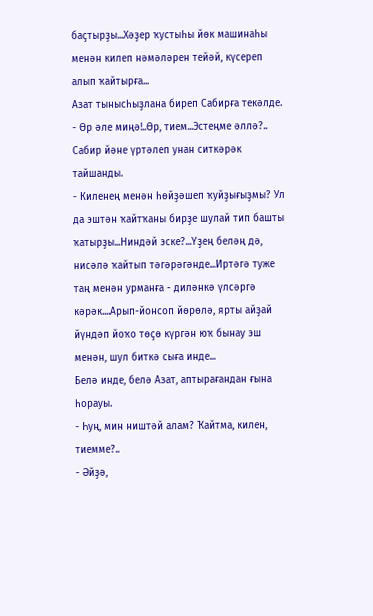баҫтырҙы...Хәҙер ҡустыһы йөк машинаһы менән килеп нәмәләрен тейәй, күсереп алып ҡайтырға...
Азат тынысһыҙлана биреп Сабирға текәлде.
- Өр әле миңә!..Өр, тием...Эстеңме әллә?..
Сабир йәне үртәлеп унан ситкәрәк тайшанды.
- Киленең менән һөйҙәшеп ҡуйҙығыҙмы? Ул да эштән ҡайтҡаны бирҙе шулай тип башты ҡатырҙы...Ниндәй эске?...Үҙең беләң дә, нисәлә ҡайтып тәгәрәгәнде...Иртәгә туже таң менән урманға - диләнкә үлсәргә кәрәк....Арып-йонсоп йөрөлә, ярты айҙай йүндәп йоҡо төҫө күргән юҡ бынау эш менән, шул биткә сыға инде...
Белә инде, белә Азат, аптырағандан ғына һорауы.
- Һуң, мин ништәй алам? Ҡайтма, килен, тиемме?..
- Әйҙә,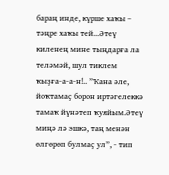бараң инде, күрше хаҡы – тәңре хаҡы тей...Әтеү киленең мине тыңдарға ла теләмәй, шул тиклем ҡыҙға-а-а-н!.. ”Ҡана әле, йоҡтамаҫ борон иртәгелеккә тамаҡ йүнәтеп ҡуяйым.Әтеү миңә лә эшкә, таң менән өлгөрөп булмаҫ ул”, - тип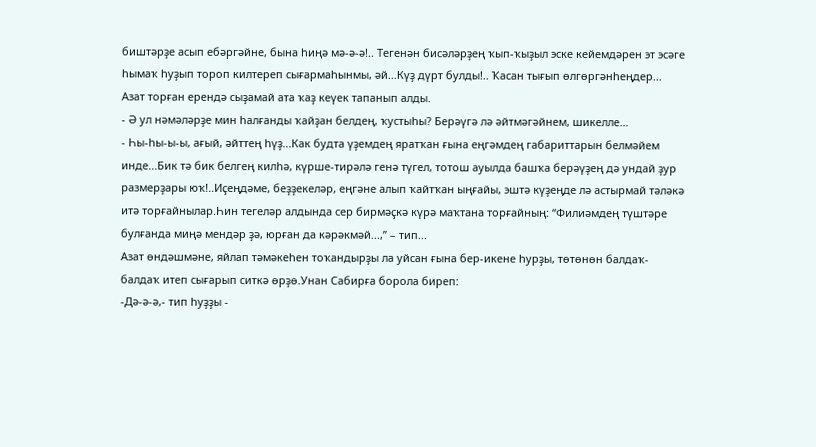биштәрҙе асып ебәргәйне, бына һиңә мә-ә-ә!.. Тегенән бисәләрҙең ҡып-ҡыҙыл эске кейемдәрен эт эсәге һымаҡ һуҙып тороп килтереп сығармаһынмы, әй...Күҙ дүрт булды!.. Ҡасан тығып өлгөргәнһеңдер...
Азат торған ерендә сыҙамай ата ҡаҙ кеүек тапанып алды.
- Ә ул нәмәләрҙе мин һалғанды ҡайҙан белдең, ҡустыһы? Берәүгә лә әйтмәгәйнем, шикелле...
- Һы-һы-ы-ы, ағый, әйттең һүҙ...Как будта үҙемдең яратҡан ғына еңгәмдең габариттарын белмәйем инде...Бик тә бик белгең килһә, күрше-тирәлә генә түгел, тотош ауылда башҡа берәүҙең дә ундай ҙур размерҙары юҡ!..Иҫеңдәме, беҙҙекеләр, еңгәне алып ҡайтҡан ыңғайы, эштә күҙеңде лә астырмай тәләкә итә торғайнылар.Һин тегеләр алдында сер бирмәҫкә күрә маҡтана торғайның: “Филиәмдең түштәре булғанда миңә мендәр ҙә, юрған да кәрәкмәй...,” – тип...
Азат өндәшмәне, яйлап тәмәкеһен тоҡандырҙы ла уйсан ғына бер-икене һурҙы, төтөнөн балдаҡ-балдаҡ итеп сығарып ситкә өрҙө.Унан Сабирға борола биреп:
-Дә-ә-ә,- тип һуҙҙы -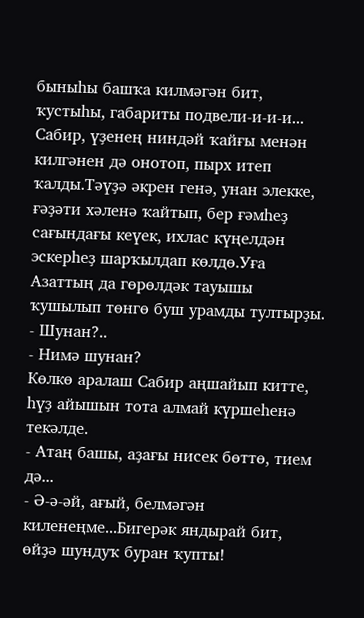быныһы башҡа килмәгән бит, ҡустыһы, габариты подвели-и-и-и...
Сабир, үҙенең ниндәй ҡайғы менән килгәнен дә онотоп, пырх итеп ҡалды.Тәүҙә әкрен генә, унан элекке, ғәҙәти хәленә ҡайтып, бер ғәмһеҙ сағындағы кеүек, ихлас күңелдән эскерһеҙ шарҡылдап көлдө.Уға Азаттың да гөрөлдәк тауышы ҡушылып төнгө буш урамды тултырҙы.
- Шунан?..
- Нимә шунан?
Көлкө аралаш Сабир аңшайып китте, һүҙ айышын тота алмай күршеһенә текәлде.
- Атаң башы, аҙағы нисек бөттө, тием дә...
- Ә-ә-әй, ағый, белмәгән киленеңме...Бигерәк яндырай бит, өйҙә шундуҡ буран ҡупты!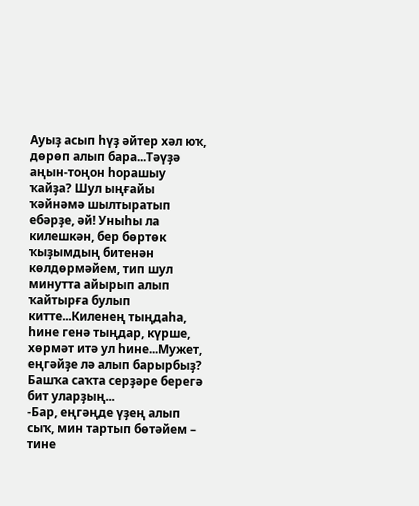Ауыҙ асып һүҙ әйтер хәл юҡ, дөрөп алып бара...Тәүҙә аңын-тоңон һорашыу ҡайҙа? Шул ыңғайы ҡәйнәмә шылтыратып ебәрҙе, әй! Уныһы ла килешкән, бер бөртөк ҡыҙымдың битенән көлдөрмәйем, тип шул минутта айырып алып ҡайтырға булып китте...Киленең тыңдаһа, һине генә тыңдар, күрше, хөрмәт итә ул һине...Мужет, еңгәйҙе лә алып барырбыҙ? Башҡа саҡта серҙәре берегә бит уларҙың...
-Бар, еңгәңде үҙең алып сыҡ, мин тартып бөтәйем – тине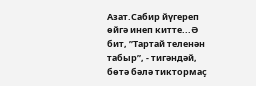Азат.Сабир йүгереп өйгә инеп китте...Ә бит, ”Тартай теленән табыр”, - тигәндәй, бөтә бәлә тиктормаҫ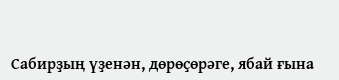Сабирҙың үҙенән, дөрөҫөрәге, ябай ғына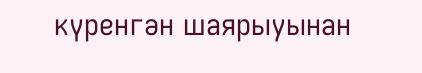күренгән шаярыуынан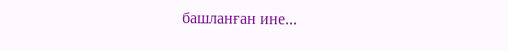башланған ине...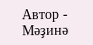Автор - Мәҙинә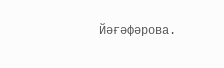Йәғәфәрова.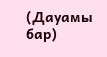(Дауамы бар)